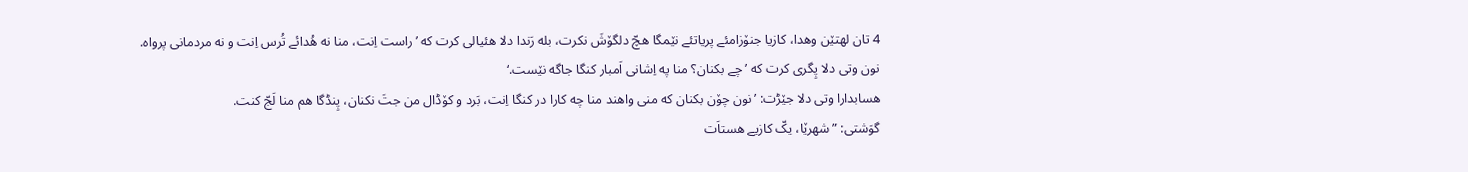4 تان لهتێن وهدا، کازیا جنۆزامئے پریاتئے نێمگا هچّ دلگۆشَ نکرت، بله رَندا دلا هئیالی کرت که ’راست اِنت، منا نه هُدائے تُرس اِنت و نه مردمانی پرواه.
نون وتی دلا پِگری کرت که ’چے بکنان؟ منا په اِشانی اَمبار کنگا جاگه نێست.‘
هسابدارا وتی دلا جێڑت: ’نون چۆن بکنان که منی واهند منا چه کارا در کنگا اِنت، بَرد و کۆڈال من جتَ نکنان، پِنڈگا هم منا لَجّ کنت.
گوَشتی: ”شهرێا، یکّ کازیے هستاَت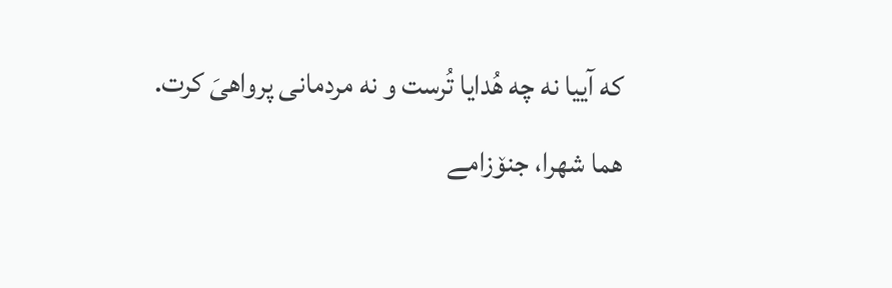که آییا نه چه هُدایا تُرست و نه مردمانی پرواهیَ کرت.
هما شهرا، جنۆزامے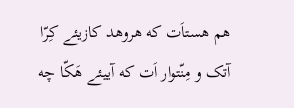هم هستاَت که هروهد کازیئے کِرّا آتک و مِنّتوار اَت که آییئے هَکّا چه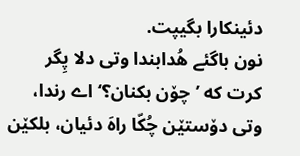دئینکارا بگیپت.
نون باگئے هُدابندا وتی دلا پِگر کرت که ’چۆن بکنان؟‘ اے رندا، وتی دۆستێن چُکّا راهَ دئیان، بلکێن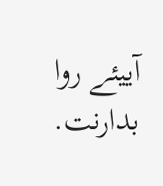آییئے روا بدارنت.